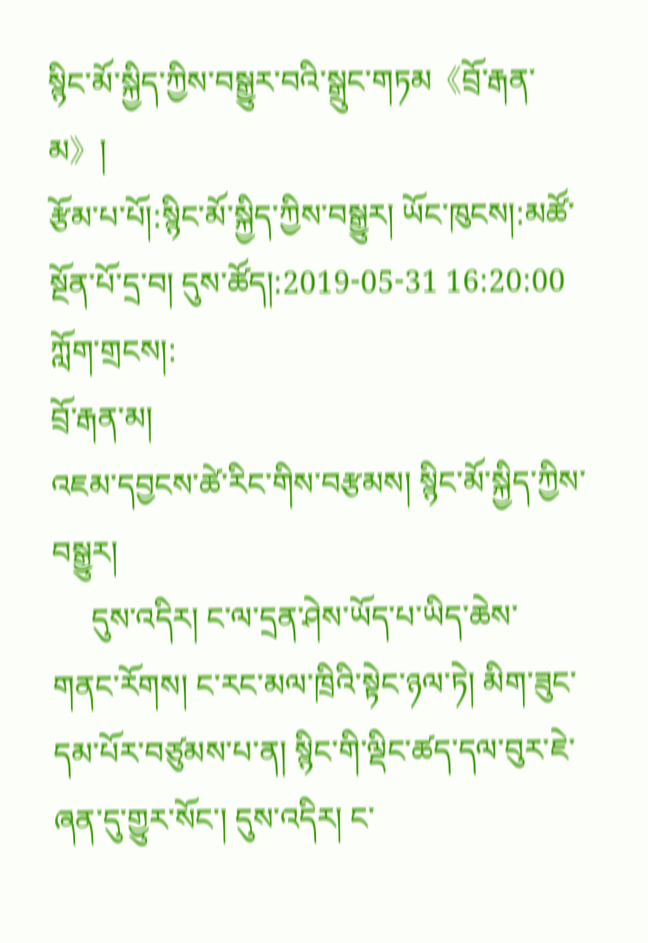སྙིང་མོ་སྐྱིད་ཀྱིས་བསྒྱུར་བའི་སྒྲུང་གཏམ《བྲོ་རྒན་མ》།
རྩོམ་པ་པོ།:སྙིང་མོ་སྐྱིད་ཀྱིས་བསྒྱུར། ཡོང་ཁུངས།:མཚོ་སྔོན་པོ་དྲ་བ། དུས་ཚོད།:2019-05-31 16:20:00 ཀློག་གྲངས།:
བྲོ་རྒན་མ།
འཇམ་དབྱངས་ཚེ་རིང་གིས་བརྩམས། སྙིང་མོ་སྐྱིད་ཀྱིས་བསྒྱུར།
     དུས་འདིར། ང་ལ་དྲན་ཤེས་ཡོད་པ་ཡིད་ཆེས་གནང་རོགས། ང་རང་མལ་ཁྲིའི་སྟེང་ཉལ་ཏེ། མིག་ཟུང་དམ་པོར་བཙུམས་པ་ན། སྙིང་གི་ལྡིང་ཚད་དལ་བུར་ཇེ་ཞན་དུ་གྱུར་སོང་། དུས་འདིར། ང་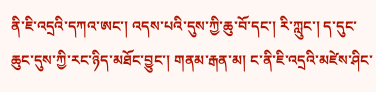ནི་ཇི་འདྲའི་དཀའ་ཨང་། འདས་པའི་དུས་ཀྱི་ཆུ་བོ་དང་། རི་ཀླུང་། ད་དུང་ཆུང་དུས་ཀྱི་རང་ཉིད་མཐོང་བྱུང་། གནམ་རྒན་མ། ང་ནི་ཇི་འདྲའི་མཛེས་ཤིང་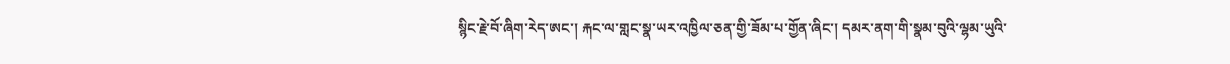སྙིང་རྗེ་བོ་ཞིག་རེད་ཨང་། རྐང་ལ་གླང་སྣ་ཡར་འཁྱིལ་ཅན་གྱི་ཟོམ་པ་གྱོན་ཞིང་། དམར་ནག་གི་སྣམ་བུའི་ལྷམ་ཡུའི་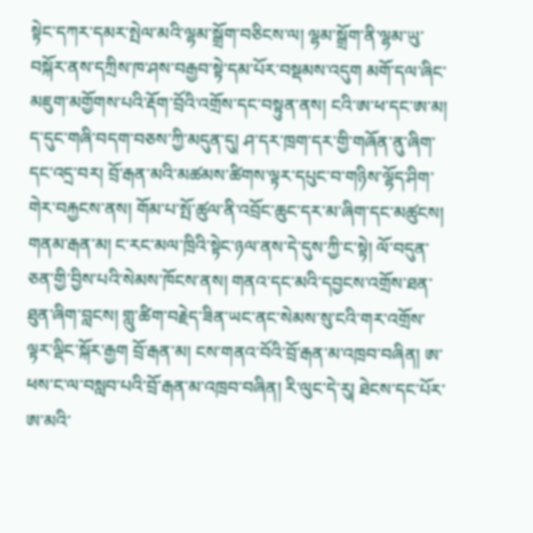སྟེང་དཀར་དམར་སྤེལ་མའི་ལྷམ་སྒྲོག་བཅིངས་ལ། ལྷམ་སྒྲོག་ནི་ལྷམ་ཡུ་བསྐོར་ནས་དཀྲིས་ཁ་ཤས་བརྒྱབ་སྟེ་དམ་པོར་བསྡམས་འདུག མགོ་དལ་ཞིང་མཇུག་མགྱོགས་པའི་རྡོག་བྲོའི་འགྲོས་དང་བསྟུན་ནས། ངའི་ཨ་ཕ་དང་ཨ་མ། ད་དུང་གཞི་བདག་བཅས་ཀྱི་མདུན་དུ། ཤ་དར་ཁྲག་དར་གྱི་གཞོན་ནུ་ཞིག་དང་འདྲ་བར། བྲོ་རྒན་མའི་མཚམས་ཚིགས་ལྟར་དཔུང་བ་གཉིས་ལྷོད་ཤིག་གེར་བརྐྱངས་ནས། གོམ་པ་སྤོ་ཚུལ་ནི་འབྲོང་ཆུང་དར་མ་ཞིག་དང་མཚུངས། གནམ་རྒན་མ། ང་རང་མལ་ཁྲིའི་སྟེང་ཉལ་ནས་དེ་དུས་ཀྱི་ང་སྟེ། ལོ་བདུན་ཅན་གྱི་བྱིས་པའི་སེམས་ཁོངས་ནས། གནའ་དང་མའི་དབྱངས་འགྲོས་ཐན་ཐུན་ཞིག་བླངས། གླུ་ཚིག་བརྗེད་ཟིན་ཡང་ནང་སེམས་སུ་ངའི་གར་འགྲོས་ལྟར་ལྡིང་སྐོར་རྒྱག བྲོ་རྒན་མ། ངས་གནའ་བོའི་བྲོ་རྒན་མ་འཁྲབ་བཞིན། ཨ་ཕས་ང་ལ་བསླབ་པའི་བྲོ་རྒན་མ་འཁྲབ་བཞིན། རི་ལུང་དེ་རུ། ཐེངས་དང་པོར་ཨ་མའི་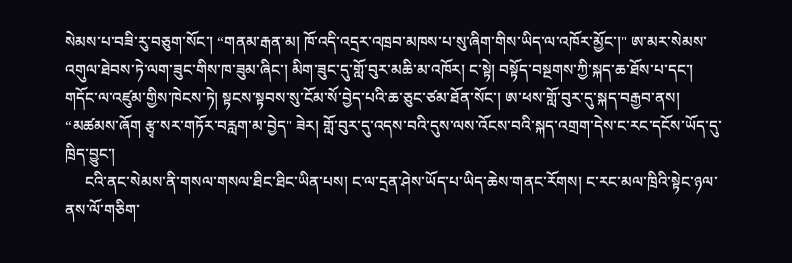སེམས་པ་བཟི་རུ་བཅུག་སོང་། “གནམ་རྒན་མ། ཁོ་འདི་འདྲར་འཁྲབ་མཁས་པ་སུ་ཞིག་གིས་ཡིད་ལ་འཁོར་མྱོང་།" ཨ་མར་སེམས་འགུལ་ཐེབས་ཏེ་ལག་ཟུང་གིས་ཁ་ཟུམ་ཞིང་། མིག་ཟུང་དུ་གློ་བུར་མཆི་མ་འཁོར། ང་སྟེ། བསྟོད་བསྔགས་ཀྱི་སྐད་ཆ་ཐོས་པ་དང་། གདོང་ལ་འཛུམ་གྱིས་ཁེངས་ཏེ། སྟངས་སྟབས་སུ་ངོམ་སོ་བྱེད་པའི་ཆ་ཅུང་ཙམ་ཐོན་སོང་། ཨ་ཕས་གློ་བུར་དུ་སྐད་བརྒྱབ་ནས། “མཚམས་ཞོག རྩྭ་སར་གཏོར་བརླག་མ་བྱེད" ཟེར། གློ་བུར་དུ་འདས་བའི་དུས་ལས་འོངས་བའི་སྐད་འགྲག་དེས་ང་རང་དངོས་ཡོད་དུ་ཁྲིད་བྱུང་།
     ངའི་ནང་སེམས་ནི་གསལ་གསལ་ཐིང་ཐིང་ཡིན་པས། ང་ལ་དྲན་ཤེས་ཡོད་པ་ཡིད་ཆེས་གནང་རོགས། ང་རང་མལ་ཁྲིའི་སྟེང་ཉལ་ནས་ལོ་གཅིག་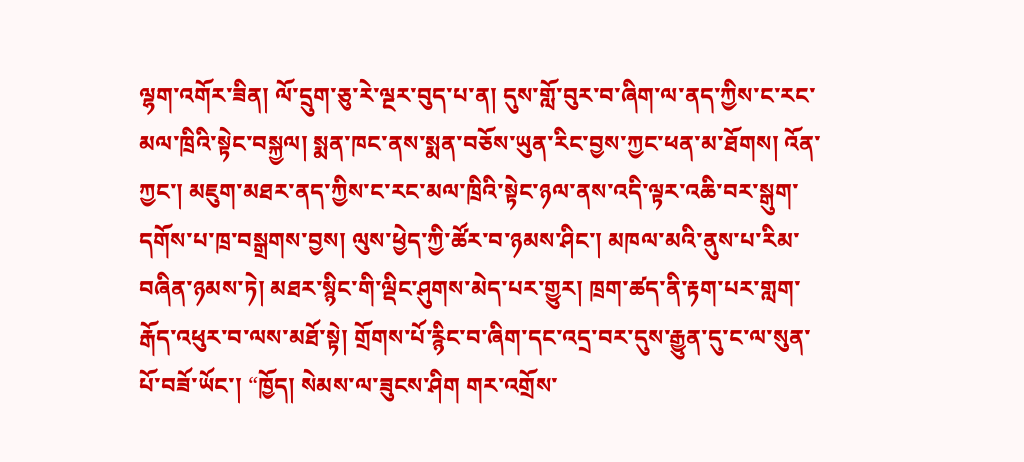ལྷག་འགོར་ཟིན། ལོ་དྲུག་ཅུ་རེ་ལྔར་བུད་པ་ན། དུས་གློ་བུར་བ་ཞིག་ལ་ནད་ཀྱིས་ང་རང་མལ་ཁྲིའི་སྟེང་བསྐྱལ། སྨན་ཁང་ནས་སྨན་བཅོས་ཡུན་རིང་བྱས་ཀྱང་ཕན་མ་ཐོགས། འོན་ཀྱང་། མཇུག་མཐར་ནད་ཀྱིས་ང་རང་མལ་ཁྲིའི་སྟེང་ཉལ་ནས་འདི་ལྟར་འཆི་བར་སྒུག་དགོས་པ་ཁྲ་བསྒྲགས་བྱས། ལུས་ཕྱེད་ཀྱི་ཚོར་བ་ཉམས་ཤིང་། མཁལ་མའི་ནུས་པ་རིམ་བཞིན་ཉམས་ཏེ། མཐར་སྙིང་གི་ལྡིང་ཤུགས་མེད་པར་གྱུར། ཁྲག་ཚད་ནི་རྟག་པར་གླག་རྒོད་འཕུར་བ་ལས་མཐོ་སྟེ། གྲོགས་པོ་རྙིང་བ་ཞིག་དང་འདྲ་བར་དུས་རྒྱུན་དུ་ང་ལ་སུན་པོ་བཟོ་ཡོང་། “ཁྱོད། སེམས་ལ་ཟུངས་ཤིག གར་འགྲོས་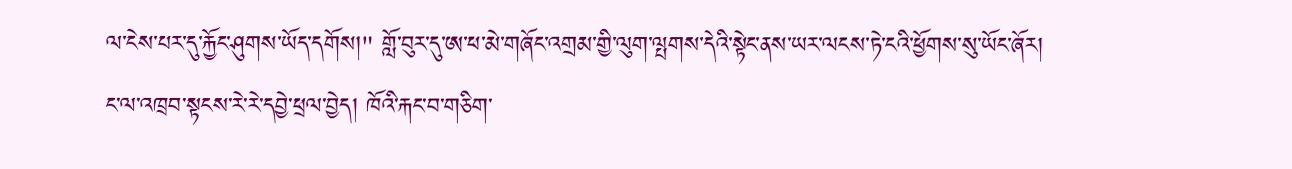ལ་ངེས་པར་དུ་རྐྱོང་ཤུགས་ཡོད་དགོས།" གློ་བུར་དུ་ཨ་ཕ་མེ་གཞོང་འགྲམ་གྱི་ལུག་ལྤགས་དེའི་སྟེང་ནས་ཡར་ལངས་ཏེ་ངའི་ཕྱོགས་སུ་ཡོང་ཞོར། ང་ལ་འཁྲབ་སྟངས་རེ་རེ་དབྱེ་ཕྲལ་བྱེད། ཁོའི་རྐང་བ་གཅིག་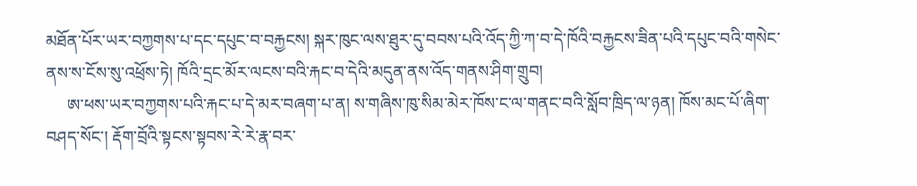མཐོན་པོར་ཡར་བཀྱགས་པ་དང་དཔུང་བ་བརྐྱངས། སྐར་ཁུང་ལས་ཐུར་དུ་བབས་པའི་འོད་ཀྱི་ཀ་བ་དེ་ཁོའི་བརྐྱངས་ཟིན་པའི་དཔུང་བའི་གསེང་ནས་ས་ངོས་སུ་འཕྲོས་ཏེ། ཁོའི་དྲང་མོར་ལངས་བའི་རྐང་བ་དེའི་མདུན་ནས་འོད་གནས་ཤིག་གྲུབ།
     ཨ་ཕས་ཡར་བཀྱགས་པའི་རྐང་པ་དེ་མར་བཞག་པ་ན། ས་གཞིས་ཁུ་སིམ་མེར་ཁོས་ང་ལ་གནང་བའི་སློབ་ཁྲིད་ལ་ཉན། ཁོས་མང་པོ་ཞིག་བཤད་སོང་། རྡོག་བྲོའི་སྟངས་སྟབས་རེ་རེ་རྣ་བར་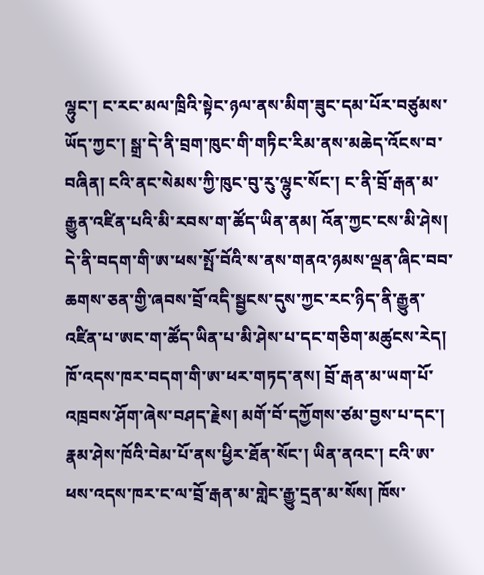ལྷུང་། ང་རང་མལ་ཁྲིའི་སྟེང་ཉལ་ནས་མིག་ཟུང་དམ་པོར་བཙུམས་ཡོད་ཀྱང་། སྒྲ་དེ་ནི་བྲག་ཁུང་གི་གཏིང་རིམ་ནས་མཆེད་འོངས་བ་བཞིན། ངའི་ནང་སེམས་ཀྱི་ཁུང་བུ་རུ་ལྷུང་སོང་། ང་ནི་བྲོ་རྒན་མ་རྒྱུན་འཛིན་པའི་མི་རབས་ག་ཚོད་ཡིན་ནམ། འོན་ཀྱང་ངས་མི་ཤེས། དེ་ནི་བདག་གི་ཨ་ཕས་སྤོ་བོའི་ས་ནས་གནའ་ཉམས་ལྡན་ཞིང་བབ་ཆགས་ཅན་གྱི་ཞབས་བྲོ་འདི་སྦྱངས་དུས་ཀྱང་རང་ཉིད་ནི་རྒྱུན་འཛིན་པ་ཨང་ག་ཚོད་ཡིན་པ་མི་ཤེས་པ་དང་གཅིག་མཚུངས་རེད། ཁོ་འདས་ཁར་བདག་གི་ཨ་ཕར་གཏད་ནས། བྲོ་རྒན་མ་ཡག་པོ་འཁྲབས་ཤོག་ཞེས་བཤད་རྗེས། མགོ་བོ་དཀྱོགས་ཙམ་བྱས་པ་དང་། རྣམ་ཤེས་ཁོའི་བེམ་པོ་ནས་ཕྱིར་ཐོན་སོང་། ཡིན་ནའང་། ངའི་ཨ་ཕས་འདས་ཁར་ང་ལ་བྲོ་རྒན་མ་གླེང་རྒྱུ་དྲན་མ་སོས། ཁོས་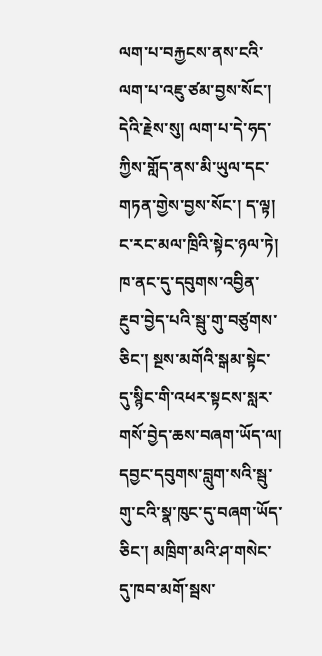ལག་པ་བརྐྱངས་ནས་ངའི་ལག་པ་འཇུ་ཙམ་བྱས་སོང་། དེའི་རྗེས་སུ། ལག་པ་དེ་ཧད་ཀྱིས་གློད་ནས་མི་ཡུལ་དང་གཏན་གྱེས་བྱས་སོང་། ད་ལྟ། ང་རང་མལ་ཁྲིའི་སྟེང་ཉལ་ཏེ། ཁ་ནང་དུ་དབུགས་འབྱིན་རྔུབ་བྱེད་པའི་སྦུ་གུ་བཙུགས་ཅིང་། སྔས་མགོའི་སྒམ་སྟེང་དུ་སྙིང་གི་འཕར་སྟངས་སླར་གསོ་བྱེད་ཆས་བཞག་ཡོད་ལ། དབྱང་དབུགས་བླུག་སའི་སྦུ་གུ་ངའི་སྣ་ཁུང་དུ་བཞག་ཡོད་ཅིང་། མཁྲིག་མའི་ཤ་གསེང་དུ་ཁབ་མགོ་སྦས་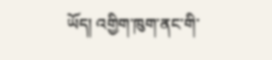ཡོད། འགྱིག་ཁུག་ནང་གི་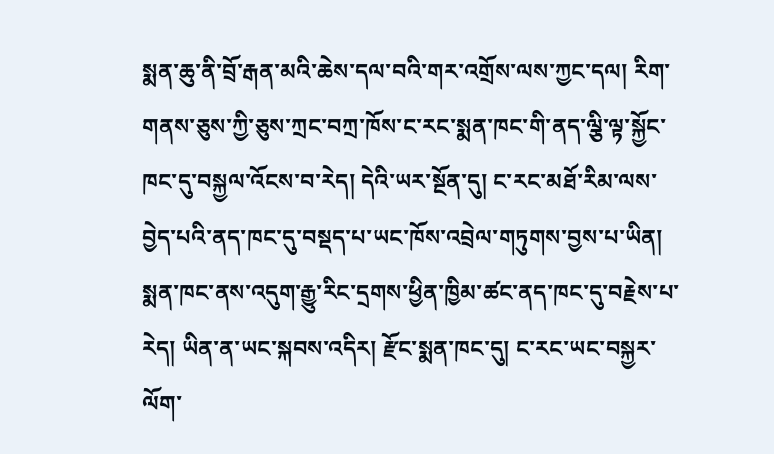སྨན་ཆུ་ནི་བྲོ་རྒན་མའི་ཆེས་དལ་བའི་གར་འགྲོས་ལས་ཀྱང་དལ། རིག་གནས་ཅུས་ཀྱི་ཅུས་ཀྲང་བཀྲ་ཁོས་ང་རང་སྨན་ཁང་གི་ནད་ལྕི་ལྟ་སྐྱོང་ཁང་དུ་བསྐྱལ་འོངས་བ་རེད། དེའི་ཡར་སྔོན་དུ། ང་རང་མཐོ་རིམ་ལས་བྱེད་པའི་ནད་ཁང་དུ་བསྡད་པ་ཡང་ཁོས་འབྲེལ་གཏུགས་བྱས་པ་ཡིན། སྨན་ཁང་ནས་འདུག་རྒྱུ་རིང་དྲགས་ཕྱིན་ཁྱིམ་ཚང་ནད་ཁང་དུ་བརྗེས་པ་རེད། ཡིན་ན་ཡང་སྐབས་འདིར། རྫོང་སྨན་ཁང་དུ། ང་རང་ཡང་བསྐྱར་ལོག་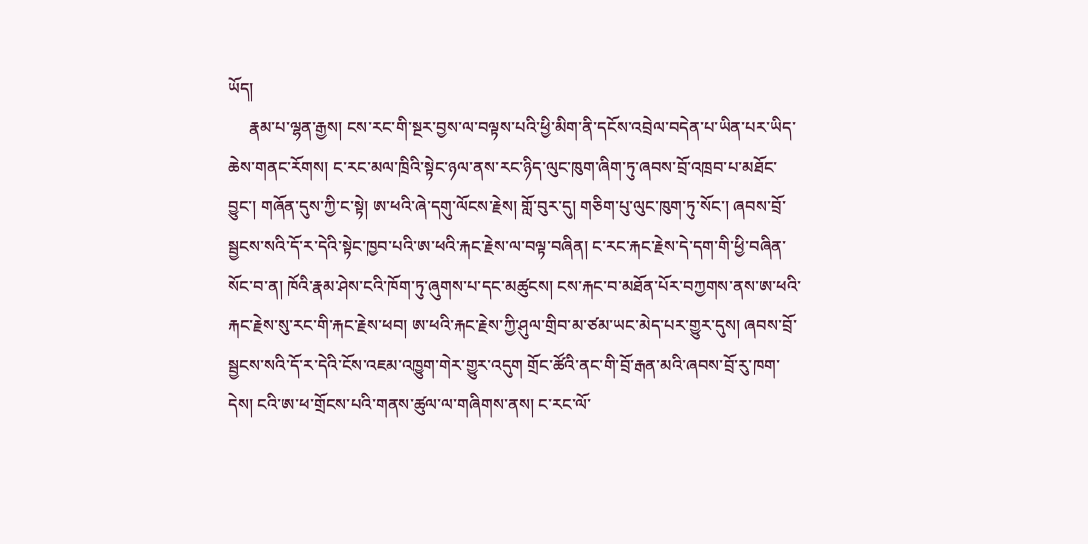ཡོད།
     རྣམ་པ་ལྷན་རྒྱས། ངས་རང་གི་སྔར་བྱས་ལ་བལྟས་པའི་ཕྱི་མིག་ནི་དངོས་འབྲེལ་བདེན་པ་ཡིན་པར་ཡིད་ཆེས་གནང་རོགས། ང་རང་མལ་ཁྲིའི་སྟེང་ཉལ་ནས་རང་ཉིད་ལུང་ཁུག་ཞིག་ཏུ་ཞབས་བྲོ་འཁྲབ་པ་མཐོང་བྱུང་། གཞོན་དུས་ཀྱི་ང་སྟེ། ཨ་ཕའི་ཞེ་དགུ་ལོངས་རྗེས། གློ་བུར་དུ། གཅིག་པུ་ལུང་ཁུག་ཏུ་སོང་། ཞབས་བྲོ་སྦྱངས་སའི་དོ་ར་དེའི་སྟེང་ཁྱབ་པའི་ཨ་ཕའི་རྐང་རྗེས་ལ་བལྟ་བཞིན། ང་རང་རྐང་རྗེས་དེ་དག་གི་ཕྱི་བཞིན་སོང་བ་ན། ཁོའི་རྣམ་ཤེས་ངའི་ཁོག་ཏུ་ཞུགས་པ་དང་མཚུངས། ངས་རྐང་བ་མཐོན་པོར་བཀྱགས་ནས་ཨ་ཕའི་རྐང་རྗེས་སུ་རང་གི་རྐང་རྗེས་ཕབ། ཨ་ཕའི་རྐང་རྗེས་ཀྱི་ཤུལ་གྲིབ་མ་ཙམ་ཡང་མེད་པར་གྱུར་དུས། ཞབས་བྲོ་སྦྱངས་སའི་དོ་ར་དེའི་ངོས་འཇམ་འཁྱུག་གེར་གྱུར་འདུག གྲོང་ཚོའི་ནང་གི་བྲོ་རྒན་མའི་ཞབས་བྲོ་རུ་ཁག་དེས། ངའི་ཨ་ཕ་གྲོངས་པའི་གནས་ཚུལ་ལ་གཞིགས་ནས། ང་རང་ལོ་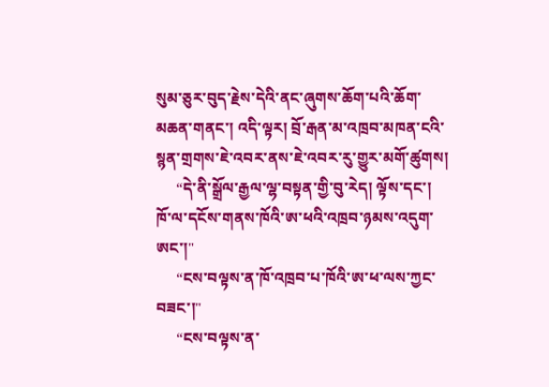སུམ་ཅུར་བུད་རྗེས་དེའི་ནང་ཞུགས་ཆོག་པའི་ཆོག་མཆན་གནང་། འདི་ལྟར། བྲོ་རྒན་མ་འཁྲབ་མཁན་ངའི་སྙན་གྲགས་ཇེ་འབར་ནས་ཇེ་འབར་རུ་གྱུར་མགོ་ཚུགས།
     “དེ་ནི་སྒྲོལ་རྒྱལ་ལྷ་བསྟན་གྱི་བུ་རེད། ལྟོས་དང་། ཁོ་ལ་དངོས་གནས་ཁོའི་ཨ་ཕའི་འཁྲབ་ཉམས་འདུག་ཨང་།"
     “ངས་བལྟས་ན་ཁོ་འཁྲབ་པ་ཁོའི་ཨ་ཕ་ལས་ཀྱང་བཟང་།"
     “ངས་བལྟས་ན་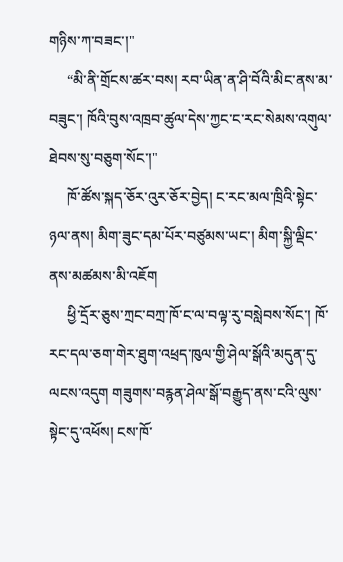གཉིས་ཀ་བཟང་།"
     “མི་ནི་གྲོངས་ཚར་བས། རབ་ཡིན་ན་ཤི་བོའི་མིང་ནས་མ་བཟུང་། ཁོའི་བུས་འཁྲབ་ཚུལ་དེས་ཀྱང་ང་རང་སེམས་འགུལ་ཐེབས་སུ་བཅུག་སོང་།"
     ཁོ་ཚོས་སྐད་ཅོར་འུར་ཅོར་བྱེད། ང་རང་མལ་ཁྲིའི་སྟེང་ཉལ་ནས། མིག་ཟུང་དམ་པོར་བཙུམས་ཡང་། མིག་སྐྱི་ལྡིང་ནས་མཚམས་མི་འཇོག
     ཕྱི་དྲོར་ཅུས་ཀྲང་བཀྲ་ཁོ་ང་ལ་བལྟ་རུ་བསླེབས་སོང་། ཁོ་རང་དལ་ཅག་གེར་ཐུག་འཕྲད་ཁུལ་གྱི་ཤེལ་སྒོའི་མདུན་དུ་ལངས་འདུག གཟུགས་བརྙན་ཤེལ་སྒོ་བརྒྱུད་ནས་ངའི་ལུས་སྟེང་དུ་འཕོས། ངས་ཁོ་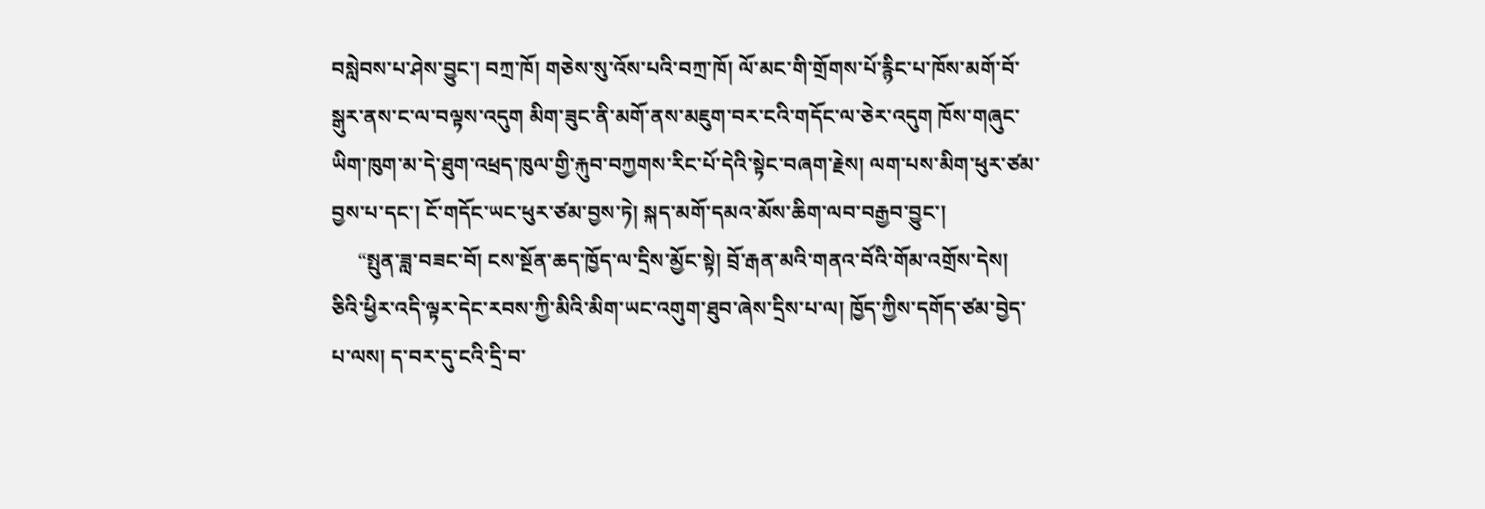བསླེབས་པ་ཤེས་བྱུང་། བཀྲ་ཁོ། གཅེས་སུ་འོས་པའི་བཀྲ་ཁོ། ལོ་མང་གི་གྲོགས་པོ་རྙིང་པ་ཁོས་མགོ་བོ་སྒུར་ནས་ང་ལ་བལྟས་འདུག མིག་ཟུང་ནི་མགོ་ནས་མཇུག་བར་ངའི་གདོང་ལ་ཅེར་འདུག ཁོས་གཞུང་ཡིག་ཁུག་མ་དེ་ཐུག་འཕྲད་ཁུལ་གྱི་རྐུབ་བཀྱགས་རིང་པོ་དེའི་སྟེང་བཞག་རྗེས། ལག་པས་མིག་ཕུར་ཙམ་བྱས་པ་དང་། ངོ་གདོང་ཡང་ཕུར་ཙམ་བྱས་ཏེ། སྐད་མགོ་དམའ་མོས་ཆིག་ལབ་བརྒྱབ་བྱུང་།
     “སྤུན་ཟླ་བཟང་བོ། ངས་སྔོན་ཆད་ཁྱོད་ལ་དྲིས་མྱོང་སྟེ། བྲོ་རྒན་མའི་གནའ་བོའི་གོམ་འགྲོས་དེས། ཅིའི་ཕྱིར་འདི་ལྟར་དེང་རབས་ཀྱི་མིའི་མིག་ཡང་འགུག་ཐུབ་ཞེས་དྲིས་པ་ལ། ཁྱོད་ཀྱིས་དགོད་ཙམ་བྱེད་པ་ལས། ད་བར་དུ་ངའི་དྲི་བ་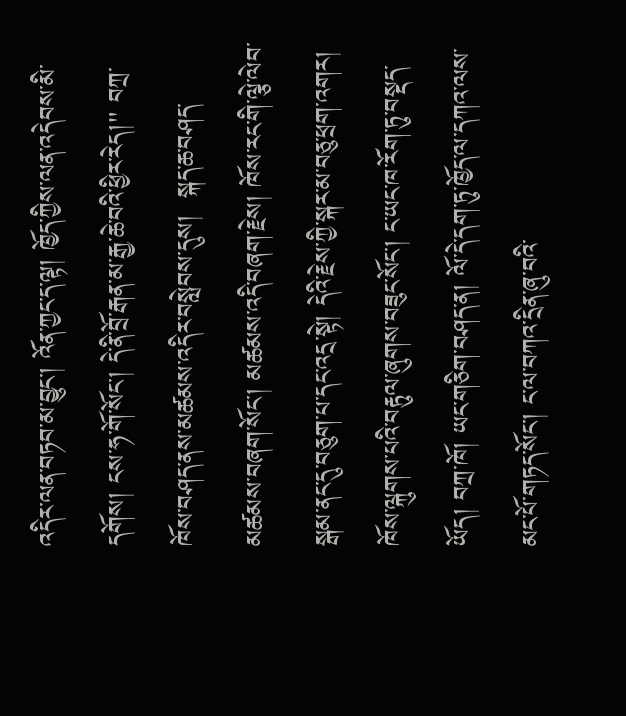འདིར་ལན་བཏབ་མ་བྱུང་། འོན་ཀྱང་ད་ལྟ། ཁྱོད་ཀྱིས་ལན་འདེབས་མི་དགོས། ངས་ཧ་གོ་སོང་། དེ་ནི་བྲོ་རྒན་མ་རྒྱ་ཆེ་བའི་ཕྱིར་རེད།" བཀྲ་ཁོས་བཤད་ནས་མཚམས་འདིར་བསླེབས་དུས།  སྐད་ཆ་བཤད་མཚམས་བཞག་སོང་། མཚམས་འདི་བཞག་རྗེས། ཁོས་རང་གི་ལྕེ་ལེབ་སྒམ་ནང་དུ་བཅུག་པ་དང་འདྲ་སྟེ། དེའི་རྗེས་ཀྱི་སྐར་མ་བཅུ་ཕྲག་འགར། ཁོས་ལྐུགས་པའི་བརྟུལ་ཞུགས་བཟུང་སོང་། ང་ཡང་ཁ་རོག་ཏུ་བསྡད་ཡོད། བཀྲ་ཁོ། ཡང་གཅིག་བཤད་ན། ལོ་དེ་དག་ཏུ་ཁྱོད་ལ་དཀའ་ལས་མང་པོ་གཏད་སོང་། ང་ལ་བཀའ་དྲིན་ཞུ་བའི་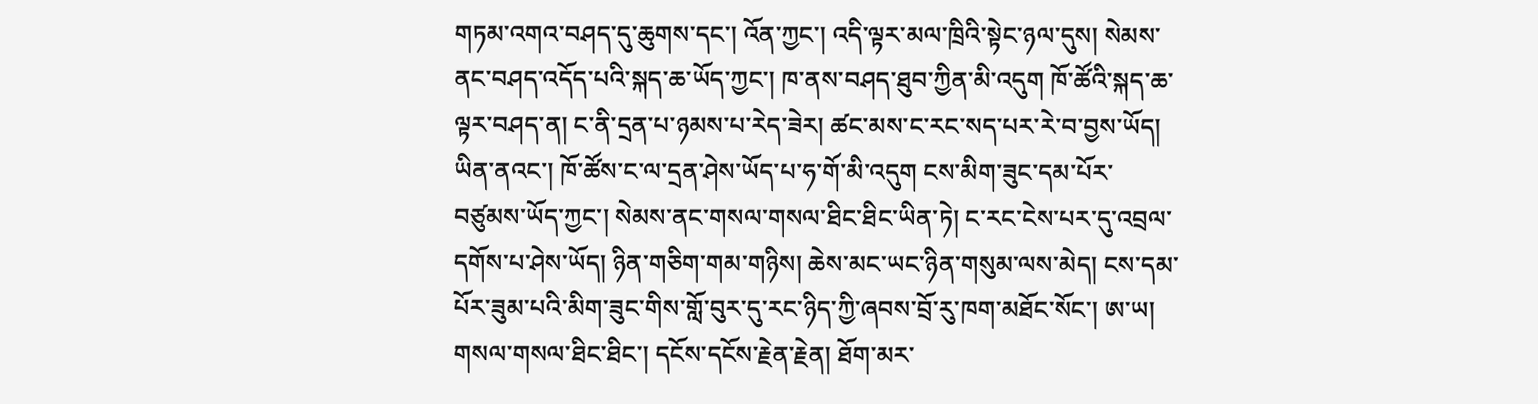གཏམ་འགའ་བཤད་དུ་ཆུགས་དང་། འོན་ཀྱང་། འདི་ལྟར་མལ་ཁྲིའི་སྟེང་ཉལ་དུས། སེམས་ནང་བཤད་འདོད་པའི་སྐད་ཆ་ཡོད་ཀྱང་། ཁ་ནས་བཤད་ཐུབ་ཀྱིན་མི་འདུག ཁོ་ཚོའི་སྐད་ཆ་ལྟར་བཤད་ན། ང་ནི་དྲན་པ་ཉམས་པ་རེད་ཟེར། ཚང་མས་ང་རང་སད་པར་རེ་བ་བྱས་ཡོད། ཡིན་ནའང་། ཁོ་ཚོས་ང་ལ་དྲན་ཤེས་ཡོད་པ་ཧ་གོ་མི་འདུག ངས་མིག་ཟུང་དམ་པོར་བཙུམས་ཡོད་ཀྱང་། སེམས་ནང་གསལ་གསལ་ཐིང་ཐིང་ཡིན་ཏེ། ང་རང་ངེས་པར་དུ་འབྲལ་དགོས་པ་ཤེས་ཡོད། ཉིན་གཅིག་གམ་གཉིས། ཆེས་མང་ཡང་ཉིན་གསུམ་ལས་མེད། ངས་དམ་པོར་ཟུམ་པའི་མིག་ཟུང་གིས་གློ་བུར་དུ་རང་ཉིད་ཀྱི་ཞབས་བྲོ་རུ་ཁག་མཐོང་སོང་། ཨ་ཡ། གསལ་གསལ་ཐིང་ཐིང་། དངོས་དངོས་རྗེན་རྗེན། ཐོག་མར་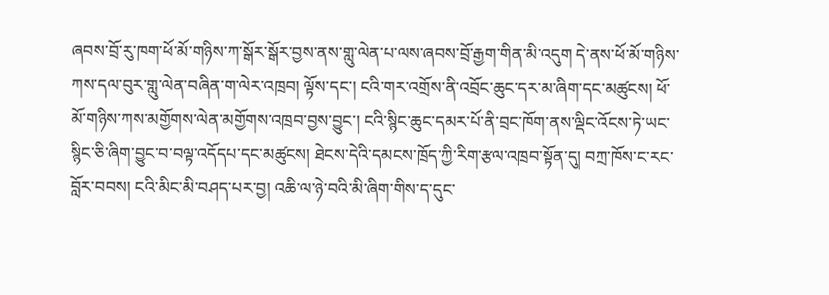ཞབས་བྲོ་རུ་ཁག་ཕོ་མོ་གཉིས་ཀ་སྒོར་སྒོར་བྱས་ནས་གླུ་ལེན་པ་ལས་ཞབས་བྲོ་རྒྱག་གིན་མི་འདུག དེ་ནས་ཕོ་མོ་གཉིས་ཀས་དལ་བུར་གླུ་ལེན་བཞིན་ག་ལེར་འཁྲབ། ལྟོས་དང་། ངའི་གར་འགྲོས་ནི་འབྲོང་ཆུང་དར་མ་ཞིག་དང་མཚུངས། ཕོ་མོ་གཉིས་ཀས་མགྱོགས་ལེན་མགྱོགས་འཁྲབ་བྱས་བྱུང་། ངའི་སྙིང་ཆུང་དམར་པོ་ནི་བྲང་ཁོག་ནས་ལྡིང་འོངས་ཏེ་ཡང་སྙིང་ཅི་ཞིག་བྱུང་བ་བལྟ་འདོདཔ་དང་མཚུངས། ཐེངས་དེའི་དམངས་ཁྲོད་ཀྱི་རིག་རྩལ་འཁྲབ་སྟོན་དུ། བཀྲ་ཁོས་ང་རང་བློར་བབས། ངའི་མིང་མི་བཤད་པར་བྱ། འཆི་ལ་ཉེ་བའི་མི་ཞིག་གིས་ད་དུང་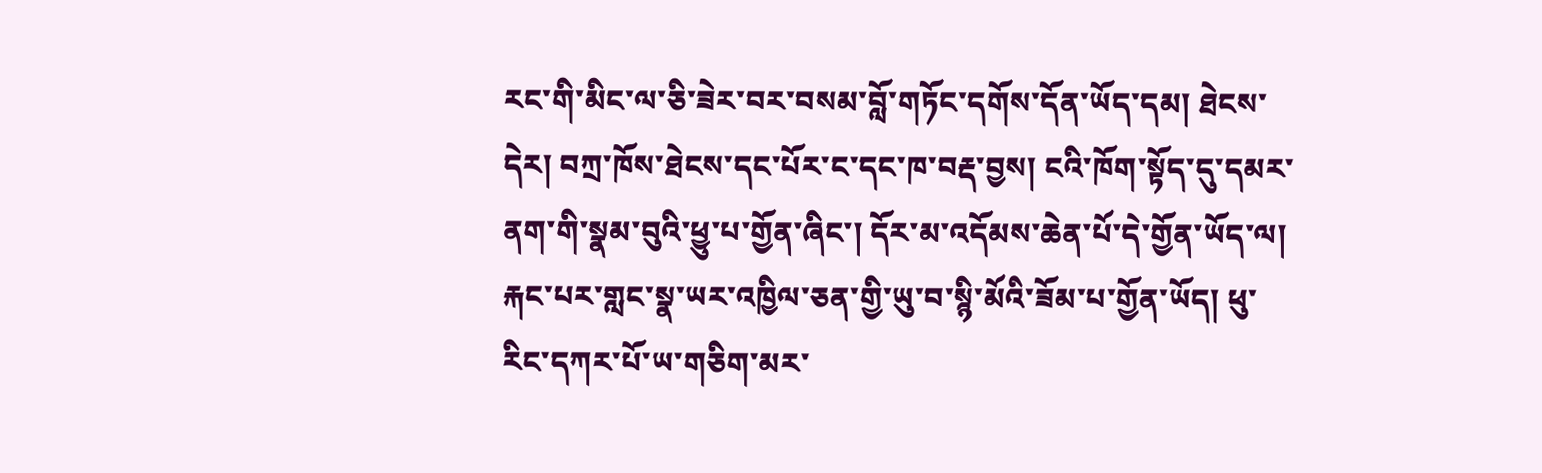རང་གི་མིང་ལ་ཅི་ཟེར་བར་བསམ་བློ་གཏོང་དགོས་དོན་ཡོད་དམ། ཐེངས་དེར། བཀྲ་ཁོས་ཐེངས་དང་པོར་ང་དང་ཁ་བརྡ་བྱས། ངའི་ཁོག་སྟོད་དུ་དམར་ནག་གི་སྣམ་བུའི་ཕྱུ་པ་གྱོན་ཞིང་། དོར་མ་འདོམས་ཆེན་པོ་དེ་གྱོན་ཡོད་ལ། རྐང་པར་གླང་སྣ་ཡར་འཁྱིལ་ཅན་གྱི་ཡུ་བ་སྙི་མོའི་ཟོམ་པ་གྱོན་ཡོད། ཕུ་རིང་དཀར་པོ་ཡ་གཅིག་མར་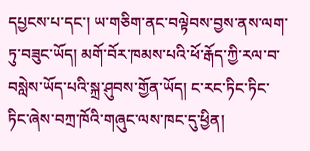དཔྱངས་པ་དང་། ཡ་གཅིག་ནང་བལྟེབས་བྱས་ནས་ལག་ཏུ་བཟུང་ཡོད། མགོ་བོར་ཁམས་པའི་ཕོ་རྒོད་ཀྱི་རལ་བ་བསླེས་ཡོད་པའི་སྐྲ་ཤུབས་གྱོན་ཡོད། ང་རང་ཏིང་ཏིང་ཏིང་ཞེས་བཀྲ་ཁོའི་གཞུང་ལས་ཁང་དུ་ཕྱིན།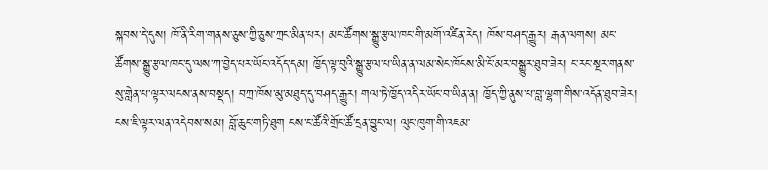སྐབས་དེ་དུས། ཁོ་ནི་རིག་གནས་ཅུས་ཀྱི་ཅུས་ཀྲང་མིན་པར། མང་ཚོགས་སྒྱུ་རྩལ་ཁང་གི་མགོ་འཛིན་རེད། ཁོས་བཤད་རྒྱུར། རྒན་ལགས། མང་ཚོགས་སྒྱུ་རྩལ་ཁང་དུ་ལས་ཀ་བྱེད་པར་ཡོང་འདོད་དམ། ཁྱོད་ལྟ་བུའི་སྒྱུ་རྩལ་པ་ཡིན་ན་ལམ་སེང་ཁོངས་མི་ངོ་མར་བསྒྱུར་ཐུབ་ཟེར། ང་རང་སྔར་གནས་སུ་གླེན་པ་ལྟར་ལངས་ནས་བསྡད། བཀྲ་ཁོས་མུ་མཐུད་དུ་བཤད་རྒྱུར། གལ་ཏེ་ཁྱོད་འདིར་ཡོང་བ་ཡིན་ན། ཁྱོད་ཀྱི་ནུས་པ་བླ་ལྷག་གིས་འདོན་ཐུབ་ཟེར། ངས་ཇི་ལྟར་ལན་འདེབས་སམ། བློ་ཆུང་གཏི་ཐུག ངས་ང་ཚོའི་གྲོང་ཚོ་དྲན་བྱུང་ལ། ལུང་ཁུག་གི་འཇམ་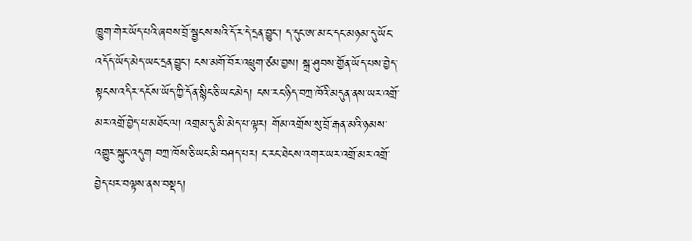ཁྱུག་གེར་ཡོད་པའི་ཞབས་བྲོ་སྦྱངས་སའི་དོ་ར་དེ་དྲན་བྱུང་། ད་དུང་ཨ་མ་ང་དང་མཉམ་དུ་ཡོང་འདོད་ཡོད་མེད་ཡང་དྲན་བྱུང་། ངས་མགོ་བོར་འཕྲུག་ཙམ་བྱས། སྐྲ་ཤུབས་གྱོན་ཡོད་པས་བྱེད་སྟངས་འདིར་དངོས་ཡོད་ཀྱི་དོན་སྙིང་ཅི་ཡང་མེད། ངས་རང་ཉིད་བཀྲ་ཁོའི་མདུན་ནས་ཡར་འགྲོ་མར་འགྲོ་བྱེད་པ་མཐོང་ལ། འགྲམ་དུ་མི་མེད་པ་ལྟར། གོམ་འགྲོས་སུ་བྲོ་རྒན་མའི་ཉམས་འགྱུར་སྐུང་འདུག བཀྲ་ཁོས་ཅི་ཡང་མི་བཤད་པར། ང་རང་ཐེངས་འགར་ཡར་འགྲོ་མར་འགྲོ་བྱེད་པར་བལྟས་ནས་བསྡད།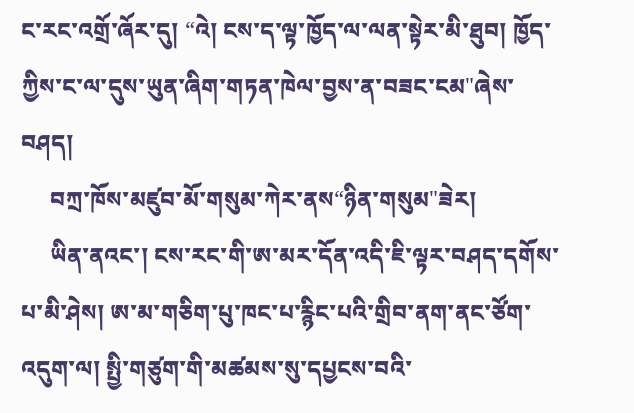ང་རང་འགྲོ་ཞོར་དུ། “འེ། ངས་ད་ལྟ་ཁྱོད་ལ་ལན་སྟེར་མི་ཐུབ། ཁྱོད་ཀྱིས་ང་ལ་དུས་ཡུན་ཞིག་གཏན་ཁེལ་བྱས་ན་བཟང་ངམ"ཞེས་བཤད།
     བཀྲ་ཁོས་མཛུབ་མོ་གསུམ་ཀེར་ནས“ཉིན་གསུམ"ཟེར།
     ཡིན་ནའང་། ངས་རང་གི་ཨ་མར་དོན་འདི་ཇི་ལྟར་བཤད་དགོས་པ་མི་ཤེས། ཨ་མ་གཅིག་པུ་ཁང་པ་རྙིང་པའི་གྲིབ་ནག་ནང་ཙོག་འདུག་ལ། སྤྱི་གཙུག་གི་མཚམས་སུ་དཔྱངས་བའི་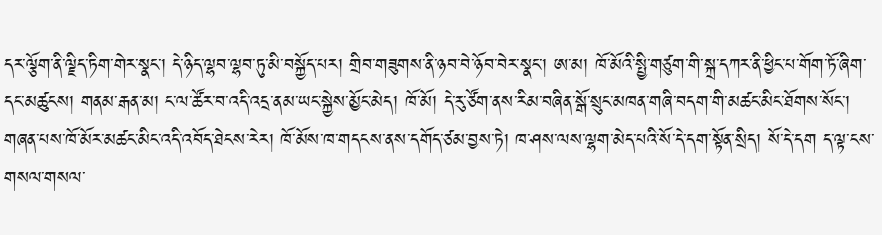དར་ལྕོག་ནི་ལྗིད་ཏིག་གེར་སྣང་། དེ་ཉིད་ལྷབ་ལྷབ་ཏུ་མི་བསྐྱོད་པར། གྲིབ་གཟུགས་ནི་ཉབ་བེ་ཉོབ་བེར་སྣང་། ཨ་མ། ཁོ་མོའི་སྤྱི་གཙུག་གི་སྐྲ་དཀར་ནི་ཕྱིང་པ་གོག་ཏོ་ཞིག་དང་མཚུངས། གནམ་རྒན་མ། ང་ལ་ཚོར་བ་འདི་འདྲ་ནམ་ཡང་སྐྱེས་མྱོང་མེད། ཁོ་མོ། དེ་རུ་ཙོག་ནས་རིམ་བཞིན་སྒོ་སྲུང་མཁན་གཞི་བདག་གི་མཚང་མིང་ཐོགས་སོང་། གཞན་པས་ཁོ་མོར་མཚང་མིང་འདི་འབོད་ཐེངས་རེར། ཁོ་མོས་ཁ་གདངས་ནས་དགོད་ཙམ་བྱས་ཏེ། ཁ་ཤས་ལས་ལྷག་མེད་པའི་སོ་དེ་དག་སྟོན་སྲིད། སོ་དེ་དག ད་ལྟ་ངས་གསལ་གསལ་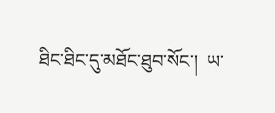ཐིང་ཐིང་དུ་མཐོང་ཐུབ་སོང་།  ཡ་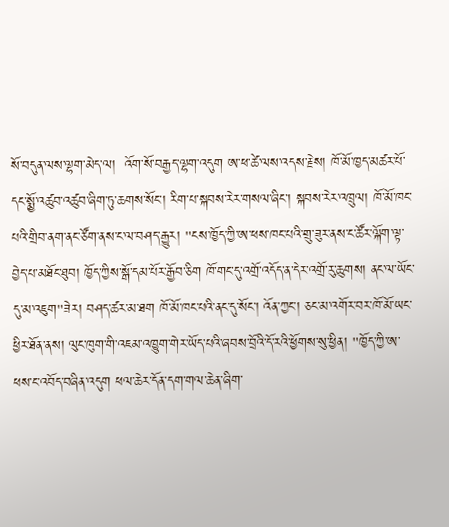སོ་བདུན་ལས་ལྷག་མེད་ལ།  འོག་སོ་བརྒྱད་ལྷག་འདུག ཨ་ཕ་ཚེ་ལས་འདས་རྗེས། ཁོ་མོ་ཁྱད་མཚར་པོ་དང་སྨྱོ་འཚུབ་འཚུབ་ཞིག་ཏུ་ཆགས་སོང་། རིག་པ་སྐབས་རེར་གསལ་ཞིང་། སྐབས་རེར་འཁྲུལ། ཁོ་མོ་ཁང་པའི་གྲིབ་ནག་ནང་ཙོག་ནས་ང་ལ་བཤད་རྒྱུར། "ངས་ཁྱོད་ཀྱི་ཨ་ཕས་ཁང་པའི་གྲུ་ཟུར་ནས་ང་ཚོར་ལྐོག་ལྟ་བྱེད་པ་མཐོང་ཐུབ། ཁྱོད་ཀྱིས་སྒོ་དམ་པོར་རྒྱོབ་ཅིག ཁོ་གང་དུ་འགྲོ་འདོད་ན་དེར་འགྲོ་རུ་ཆུགས། ནང་ལ་ཡོང་དུ་མ་འཇུག"ཟེར། བཤད་ཚར་མ་ཐག ཁོ་མོ་ཁང་པའི་ནང་དུ་སོང་། འོན་ཀྱང་། ཅང་མ་འགོར་བར་ཁོ་མོ་ཡང་ཕྱིར་ཐོན་ནས། ལུང་ཁུག་གི་འཇམ་འཁྱུག་གེར་ཡོད་པའི་ཞབས་བྲོའི་དོ་རའི་ཕྱོགས་སུ་ཕྱིན། "ཁྱོད་ཀྱི་ཨ་ཕས་ང་འབོད་བཞིན་འདུག ཕལ་ཆེར་དོན་དག་གལ་ཆེན་ཞིག་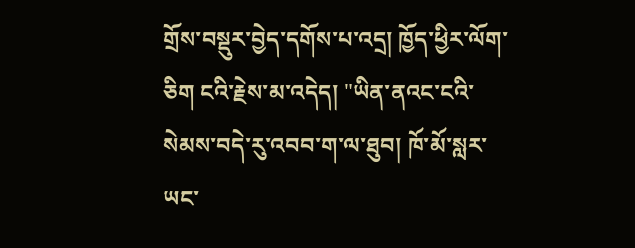གྲོས་བསྡུར་བྱེད་དགོས་པ་འདྲ། ཁྱོད་ཕྱིར་ལོག་ཅིག ངའི་རྗེས་མ་འདེད། "ཡིན་ནའང་ངའི་སེམས་བདེ་རུ་འབབ་ག་ལ་ཐུབ། ཁོ་མོ་སླར་ཡང་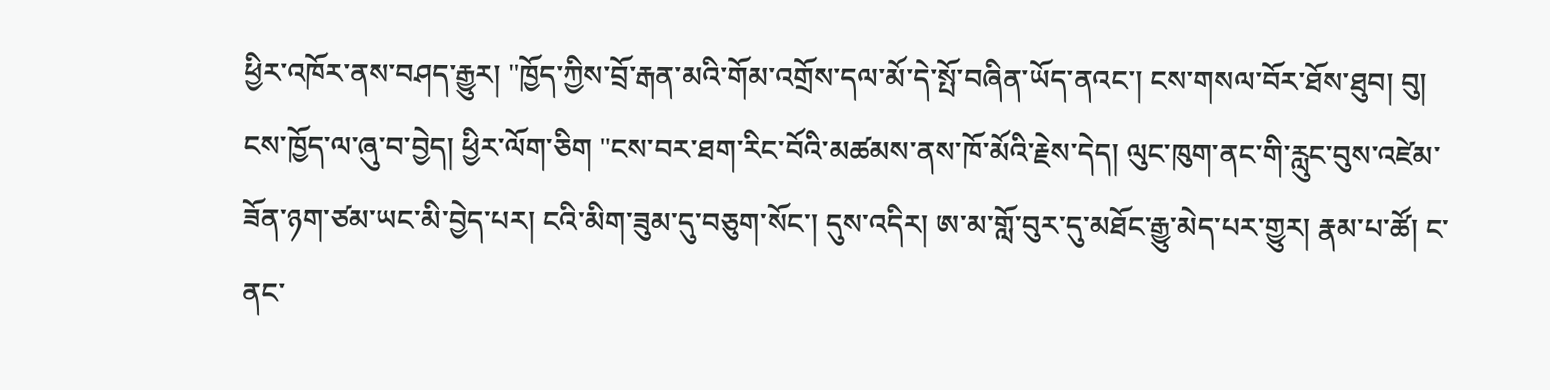ཕྱིར་འཁོར་ནས་བཤད་རྒྱུར། "ཁྱོད་ཀྱིས་བྲོ་རྒན་མའི་གོམ་འགྲོས་དལ་མོ་དེ་སྤོ་བཞིན་ཡོད་ནའང་། ངས་གསལ་བོར་ཐོས་ཐུབ། བུ། ངས་ཁྱོད་ལ་ཞུ་བ་བྱེད། ཕྱིར་ལོག་ཅིག "ངས་བར་ཐག་རིང་བོའི་མཚམས་ནས་ཁོ་མོའི་རྗེས་དེད། ལུང་ཁུག་ནང་གི་རླུང་བུས་འཛེམ་ཟོན་ཉག་ཙམ་ཡང་མི་བྱེད་པར། ངའི་མིག་ཟུམ་དུ་བཅུག་སོང་། དུས་འདིར། ཨ་མ་གློ་བུར་དུ་མཐོང་རྒྱུ་མེད་པར་གྱུར། རྣམ་པ་ཚོ། ང་ནང་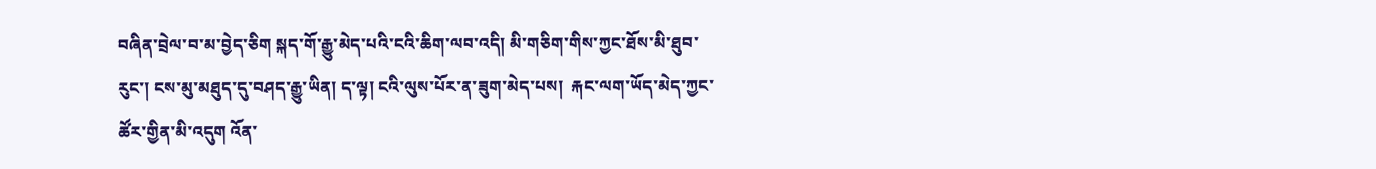བཞིན་བྲེལ་བ་མ་བྱེད་ཅིག སྐད་གོ་རྒྱུ་མེད་པའི་ངའི་ཆིག་ལབ་འདི། མི་གཅིག་གིས་ཀྱང་ཐོས་མི་ཐུབ་རུང་། ངས་མུ་མཐུད་དུ་བཤད་རྒྱུ་ཡིན། ད་ལྟ། ངའི་ལུས་པོར་ན་ཟུག་མེད་པས།  རྐང་ལག་ཡོད་མེད་ཀྱང་ཚོར་གྱིན་མི་འདུག འོན་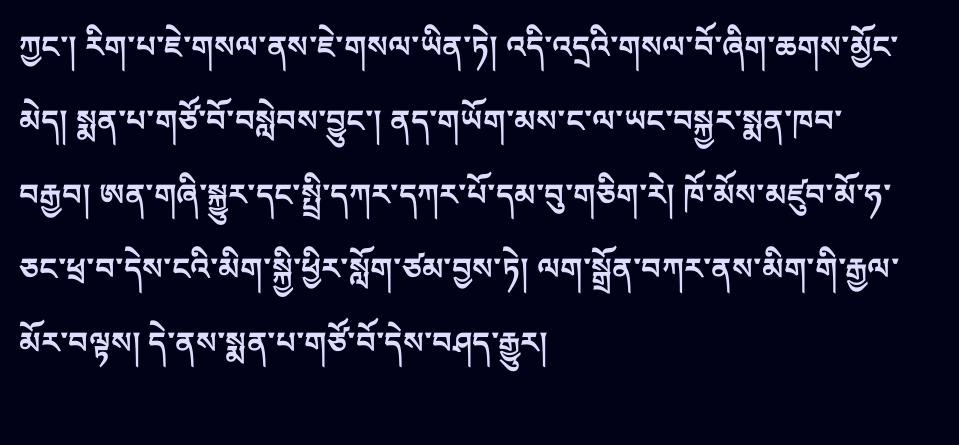ཀྱང་། རིག་པ་ཇེ་གསལ་ནས་ཇེ་གསལ་ཡིན་ཏེ། འདི་འདྲའི་གསལ་བོ་ཞིག་ཆགས་མྱོང་མེད། སྨན་པ་གཙོ་བོ་བསླེབས་བྱུང་། ནད་གཡོག་མས་ང་ལ་ཡང་བསྐྱར་སྨན་ཁབ་བརྒྱབ། ཨན་གཞི་སྐྱུར་དང་སྤྲི་དཀར་དཀར་པོ་དམ་བུ་གཅིག་རེ། ཁོ་མོས་མཛུབ་མོ་ཧ་ཅང་ཕྲ་བ་དེས་ངའི་མིག་སྐྱི་ཕྱིར་སློག་ཙམ་བྱས་ཏེ། ལག་སྒྲོན་བཀར་ནས་མིག་གི་རྒྱལ་མོར་བལྟས། དེ་ནས་སྨན་པ་གཙོ་བོ་དེས་བཤད་རྒྱུར།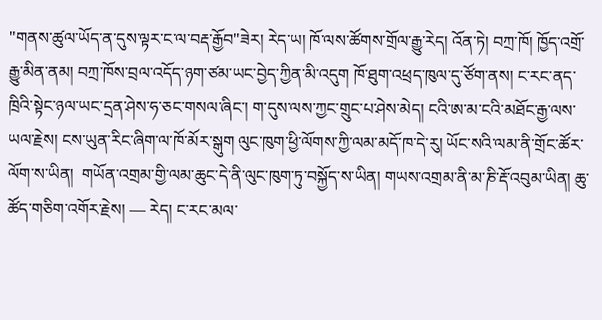"གནས་ཚུལ་ཡོད་ན་དུས་ལྟར་ང་ལ་བརྡ་རྒྱོབ"ཟེར། རེད་ཡ། ཁོ་ལས་ཚོགས་གྲོལ་རྒྱུ་རེད། འོན་ཏེ། བཀྲ་ཁོ། ཁྱོད་འགྲོ་རྒྱུ་མིན་ནམ། བཀྲ་ཁོས་བྲལ་འདོད་ཉག་ཙམ་ཡང་བྱེད་ཀྱིན་མི་འདུག ཁོ་ཐུག་འཕྲད་ཁུལ་དུ་ཙོག་ནས། ང་རང་ནད་ཁྲིའི་སྟེང་ཉལ་ཡང་དྲན་ཤེས་ཧ་ཅང་གསལ་ཞིང་། ག་དུས་ལས་ཀྱང་གྲུང་པ་ཤེས་མེད། ངའི་ཨ་མ་ངའི་མཐོང་རྒྱ་ལས་ཡལ་རྗེས། ངས་ཡུན་རིང་ཞིག་ལ་ཁོ་མོར་སྒུག ལུང་ཁུག་ཕྱི་ལོགས་ཀྱི་ལམ་མདོ་ཁ་དེ་རུ། ཡོང་སའི་ལམ་ནི་གྲོང་ཚོར་ལོག་ས་ཡིན།  གཡོན་འགྲམ་གྱི་ལམ་ཆུང་དེ་ནི་ལུང་ཁུག་ཏུ་བསྐྱོད་ས་ཡིན། གཡས་འགྲམ་ནི་མ་ཎི་རྡོ་འབུམ་ཡིན། ཆུ་ཚོད་གཅིག་འགོར་རྗེས། — རེད། ང་རང་མལ་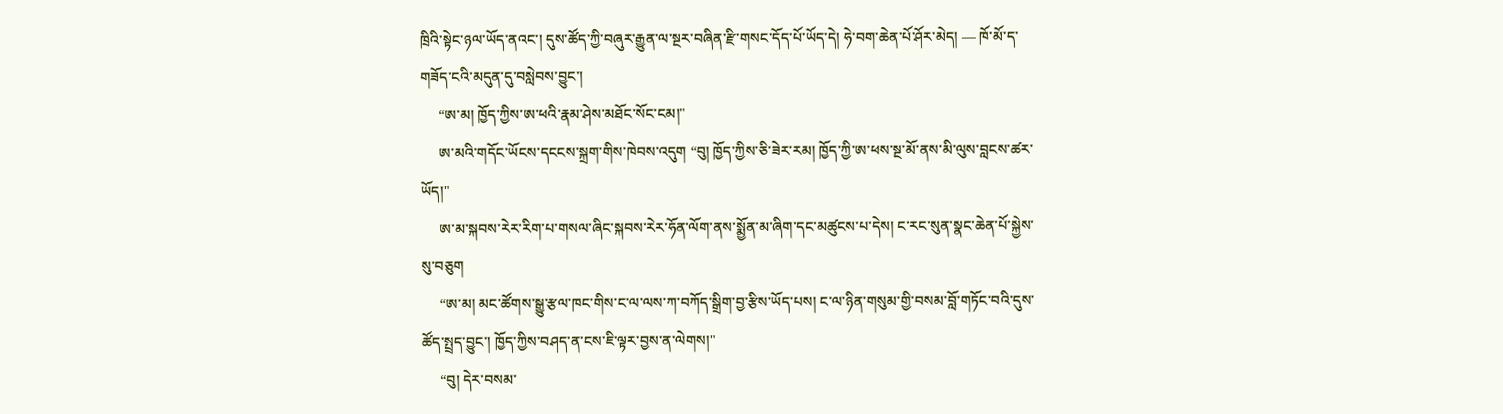ཁྲིའི་སྟེང་ཉལ་ཡོད་ནའང་། དུས་ཚོད་ཀྱི་བཞུར་རྒྱུན་ལ་སྔར་བཞིན་རྫི་གསང་དོད་པོ་ཡོད་དེ། ཧེ་བག་ཆེན་པོ་ཤོར་མེད། — ཁོ་མོ་ད་གཟོད་ངའི་མདུན་དུ་བསླེབས་བྱུང་།
     “ཨ་མ། ཁྱོད་ཀྱིས་ཨ་ཕའི་རྣམ་ཤེས་མཐོང་སོང་ངམ།"
     ཨ་མའི་གདོང་ཡོངས་དངངས་སྐྲག་གིས་ཁེབས་འདུག “བུ། ཁྱོད་ཀྱིས་ཅི་ཟེར་རམ། ཁྱོད་ཀྱི་ཨ་ཕས་སྔ་མོ་ནས་མི་ལུས་བླངས་ཚར་ཡོད།"
     ཨ་མ་སྐབས་རེར་རིག་པ་གསལ་ཞིང་སྐབས་རེར་ཧོན་ལོག་ནས་སྨྱོན་མ་ཞིག་དང་མཚུངས་པ་དེས། ང་རང་སུན་སྣང་ཆེན་པོ་སྐྱེས་སུ་བཅུག
     “ཨ་མ། མང་ཚོགས་སྒྱུ་རྩལ་ཁང་གིས་ང་ལ་ལས་ཀ་བཀོད་སྒྲིག་བྱ་རྩིས་ཡོད་པས། ང་ལ་ཉིན་གསུམ་གྱི་བསམ་བློ་གཏོང་བའི་དུས་ཚོད་སྤྲད་བྱུང་། ཁྱོད་ཀྱིས་བཤད་ན་ངས་ཇི་ལྟར་བྱས་ན་ལེགས།"
     “བུ། དེར་བསམ་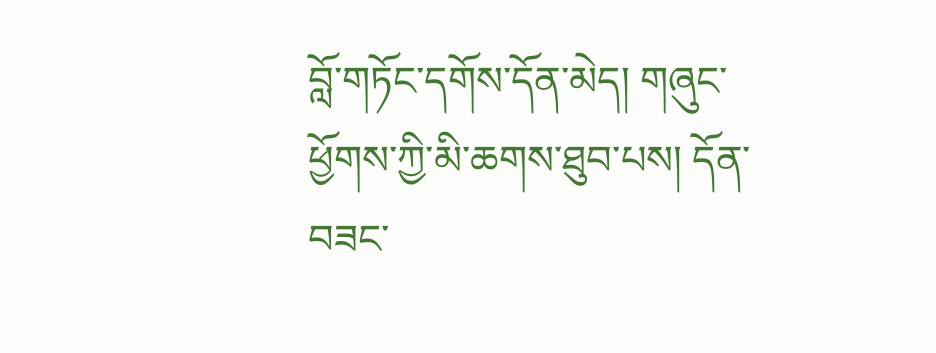བློ་གཏོང་དགོས་དོན་མེད། གཞུང་ཕྱོགས་ཀྱི་མི་ཆགས་ཐུབ་པས། དོན་བཟང་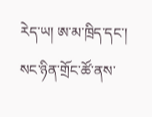རེད་ཡ། ཨ་མ་ཁྲིད་དང་། སང་ཉིན་གྲོང་ཚོ་ནས་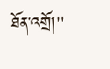ཐོན་འགྲོ།"